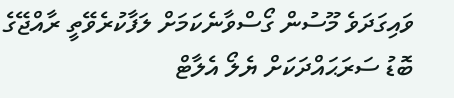ވައިގަދަވެ މޫސުން ގޯސްވާނެކަމަށް ލަފާކުރެވޭތީ ރާއްޖޭގެ ބޮޑު ސަރަޙައްދަކަށް ޔެލޯ އެލާޓް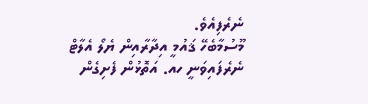ނެރެފިއެވެ.
މޫސުމާބެހޭ ޤައުމީ އިދާރާއިން ޔެލޯ އެލާޓް ނެރެފައިވަނީ ހއ. އަތޮޅުން ފެށިގެން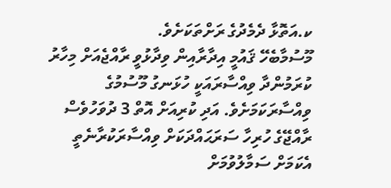ކ.އަތޮޅާ ދެމެދުގެ ރަށްތަކަށެވެ.
މޫސުމާބެހޭ ޤައުމީ އިދާރާއިން ވިދާޅުވީ ރާއްޖެއަށް މިހާރު ކުރަމުންދާ ވިއްސާރައަކީ ހުޅަނގު މޫސުމުގެ ވިއްސާރަކަމަށެވެ. އަދި ކުރިއަށް އޮތް 3 ދުވަހުވެސް ރާއްޖޭގެ ހުރިހާ ސަރަޙައްދަކަށް ވިއްސާރަކުރާނެތީ އެކަމަށް ސަމާލުވުމަށް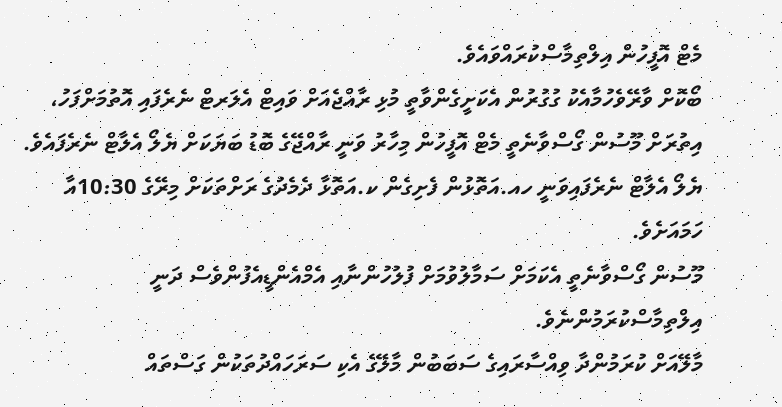މެޓް އޮފީހުން އިލްތިމާސްކުރައްވައެވެ.
ބޯކޮށް ވާރޭވެހުމާއެކު ގުގުރުން އެކަށީގެންވާތީ މުޅި ރާއްޖެއަށް ވައިޓް އެލަރޓް ނެރެފައި އޮތުމަށްފަހު، އިތުރަށް މޫސުން ގޯސްވާނެތީ މެޓް އޮފީހުން މިހާރު ވަނީ ރާއްޖޭގެ ބޮޑު ބަޔަކަށް ޔެލޯ އެލާޓް ނެރެފައެވެ. ޔެލޯ އެލާޓް ނެރެފައިވަނީ ހއ.އަތޮޅުން ފެށިގެން ކ.އަތޮޅާ ދެމެދުގެ ރަށްތަކަށް މިރޭގެ 10:30އާ ހަމައަށެވެ.
މޫސުން ގޯސްވާނެތީ އެކަމަށް ސަމާލުވުމަށް ފުލުހުންނާއި އެމްއެންޑީއެފުންވެސް ދަނީ އިލްތިމާސްކުރަމުންނެވެ.
މާލޭއަށް ކުރަމުންދާ ވިއްސާރައިގެ ސަބަބުން މާލޭގެ އެކި ސަރަހައްދުތަކުން ގަސްތައް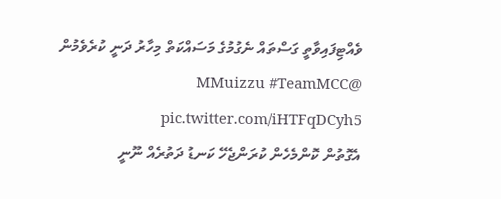ވެއްޓިފައިވާތީ ގަސްތައް ނެގުމުގެ މަސައްކަތް މިހާރު ދަނީ ކުރެވެމުން @MMuizzu #TeamMCC pic.twitter.com/iHTFqDCyh5
އެގޮތުން ކޮންމެހެން ކުރަންޖެހޭ ކަނޑު ދަތުރެއް ނޫނީ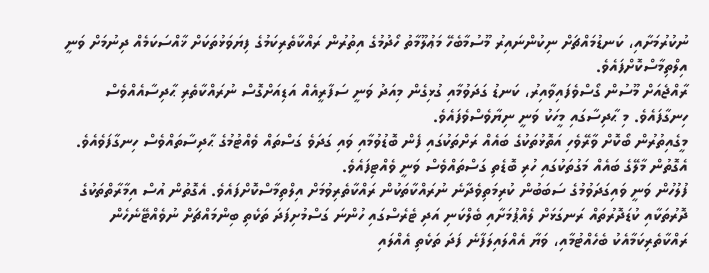ނުކުރުމަށާއި، ކަނޑުމައްޗަށް ނިކުންނައިރު މޫސުމާބެހޭ މަޢުލޫމާތު ހޯދުމުގެ އިތުރުން ރައްކާތެރިކަމުގެ ފިޔަވަޅުތަކަށް ޚާއްސަކަމެއް ދިނުމަށް ވަނީ އިލްތިމާސްކޮށްފައެވެ.
ރާއްޖެއަށް މޫސުން ގޯސްވެފައިވާއިރު، ކަނޑު ގަދަވުމާއި ގުޅިގެން މިއަދު ވަނީ ސަފާރީއެއް އަޑިއަށްގޮސް ނުރައްކާތެރި ޙާދިސާއެއްވެސް ހިނގާފައެވެ. މި ޙާދިސާގައި މީހަކު ވަނީ ނިޔާވެސްވެފައެވެ.
މީގެއިތުރުން ބޯކޮށް ވާރޭވެހި އަތޮޅުތަކުގެ ބައެއް ރަށްތަކުގައި ފެން ބޮޑުވުމާއި ވައި ގަދަވެ ގަސްތައް ވެއްޓުމުގެ ޙާދިސާތައްވެސް ހިނގާފަވެއެވެ. އެގޮތުން މާލޭގެ ބައެއް މަގުތަކުގައި ހުރި ބޮޑެތި ގަސްތައްވެސް ވަނީ ވެއްޓިފައެވެ.
ފުލުހުން ވަނީ ވައިގަދަވުމުގެ ސަބަބުން ކުރިމަތިވެދާނެ ނުރައްކާތަކުން ރައްކާތެރިވުމަށް އިލްތިމާސްކޮށްފައެވެ. އެގޮތުން އުސް އިމާރާތްތަކުގެ ދޮރުތަކާއި ކުޑަދޮރުތައް ރަނގަޅަށް ލެއްޕުމަށާއި ބެލްކަނި އަދި ޓެރެސްގައި ހުންނަ ގަސްމުށިފަދަ ތަކެތި ބިންމައްޗަށް ނުވެއްޓޭނެހެން ރައްކާތެރިކަމާއެކު ބެހެއްޓުމާއި، ވަޔާ އެއްލައިލަފާނެ ފަދަ ތަކެތި އެއްލައި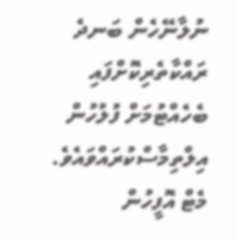ނުލާނޭހެން ބަނދެ ރައްކާތެރިކޮށްފައި ބެހެއްޓުމަށް ފުލުހުން އިލްތިމާސްކުރައްވައެވެ.
މެޓް އޮފީހުން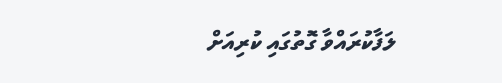ލަފާކުރައްވާ ގޮތުގައި ކުރިއަށް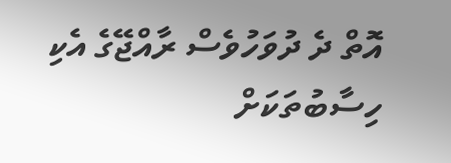އޮތް ދެ ދުވަހުވެސް ރާއްޖޭގެ އެކި ހިސާބުތަކަށް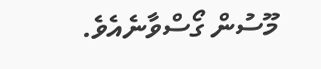މޫސުން ގޯސްވާނެއެވެ.